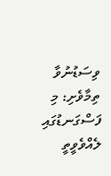ވިސަޑުނުވާ ތިމާވެށި: މި ފަސްގަނޑުގައި ލެއްވެވީތީ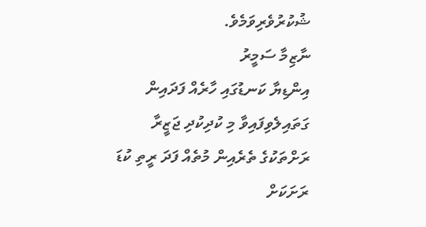ޝުކުރުވެރިވަމެވެ.
ނާޒިމާ ސަމީރު
އިންޑިޔާ ކަނޑުގައި ހާރެއް ފަދައިން ގަތައިލެވިފައިވާ މި ކުދިކުދި ޖަޒީރާ ރަށްތަކުގެ ތެރެއިން މުތެއް ފަދަ ރީތި ކުޑަ ރަށަކަށް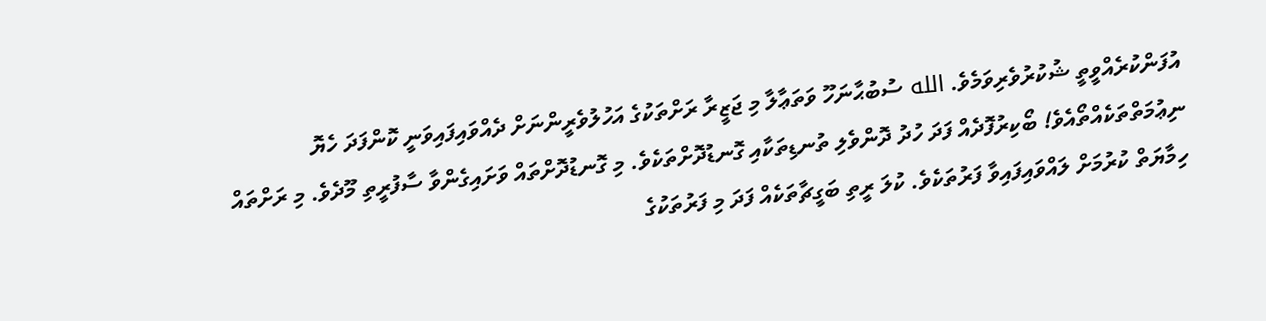އުފަންކުރެއްވީތީ ޝުކުރުވެރިވަމެވެ. الله ސުބުޙާނަހޫ ވަތަޢާލާ މި ޖަޒީރާ ރަށްތަކުގެ އަހުލުވެރީންނަށް ދެއްވައިފައިވަނީ ކޮންފަދަ ހެޔޮ ނިޢުމަތްތަކެއްތޯއެވެ! ބޯކިރުފޮދެއް ފަދަ ހުދު ދޮންވެލި ތުނޑިތަކާއި ގޮނޑުދޮށްތަކެވެ. މި ގޮނޑުދޮށްތައް ވަށައިގެންވާ ސާފުރީތި މޫދެވެ. މި ރަށްތައް ހިމާޔަތް ކުރުމަށް ލައްވައިފައިވާ ފަރުތަކެވެ. ކުލަ ރީތި ބަގީޗާތަކެއް ފަދަ މި ފަރުތަކުގެ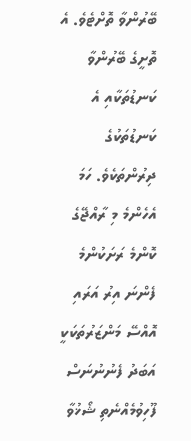ބޭރުންވާ ތޮށްޓެވެ. އެ ތޮށީގެ ބޭރުންވާ ކަނޑުތަކާއި އެ ކަނޑުތަކުގެ ދިރުންތަކެވެ. ހަމަ އެހެންމެ މި ރާއްޖޭގެ ކޮންމެ ރަށަކުންމެ ފެންނަ އިރު އަރައި އޮއްސޭ މަންޒަރުތަކަކީ އަބަދު ފެނުނުނަސް ފޫހިވުމެއްނެތި ޝޯޚުވާ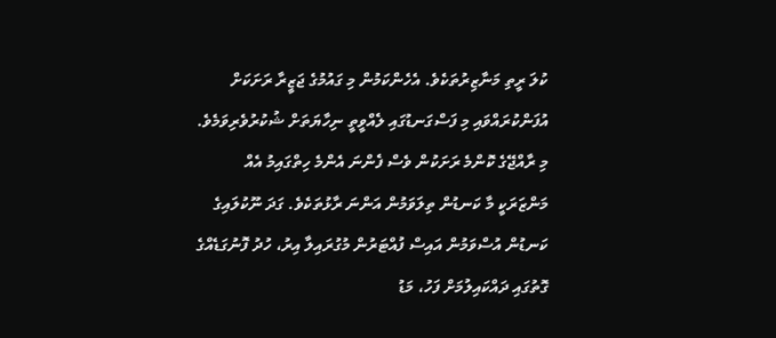ކުލަ ރީތި މަނާޒިރުތަކެވެ. އެހެންކަމުން މި ގައުމުގެ ޖަޒީރާ ރަށަކަށް އުފަންކުރައްވައި މި ފަސްގަނޑުގައި ލެއްވީތީ ނިހާޔަތަށް ޝުކުރުވެރިވަމެވެ.
މި ރާއްޖޭގެ ކޮންމެ ރަށަކުން ވެސް ފެންނަ އެންމެ ހިތްގައިމު އެއް މަންޒަރަކީ މާ ކަނޑުން ތިލަވަމުން އަންނަ ރާޅުތަކެވެ. ގަދަ ނޫކުލައިގެ ކަނޑުން އުސްވަމުން އައިސް ފުއްޓަރުން މުގުރައިލާ އިރު، ހުދު ފޮނުގަޑެއްގެ ގޮތުގައި ދައްކައިލުމަށް ފަހު، މަޑު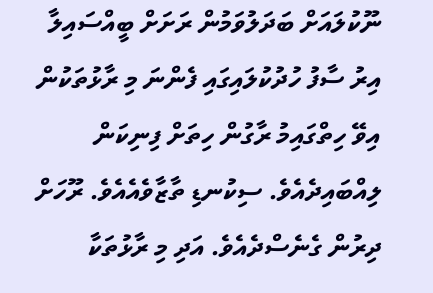ނޫކުލައަށް ބަދަލުވަމުން ރަށަށް ބީއްސައިލާ އިރު ސާފު ހުދުކުލައިގައި ފެންނަ މި ރާޅުތަކުން އިވޭ ހިތްގައިމު ރާގުން ހިތަށް ފިނިކަން ލިއްބައިދެއެވެ. ސިކުނޑި ތާޒާވެއެއެވެ. ރޫހަށް ދިރުން ގެނެސްދެއެވެ. އަދި މި ރާޅުތަކާ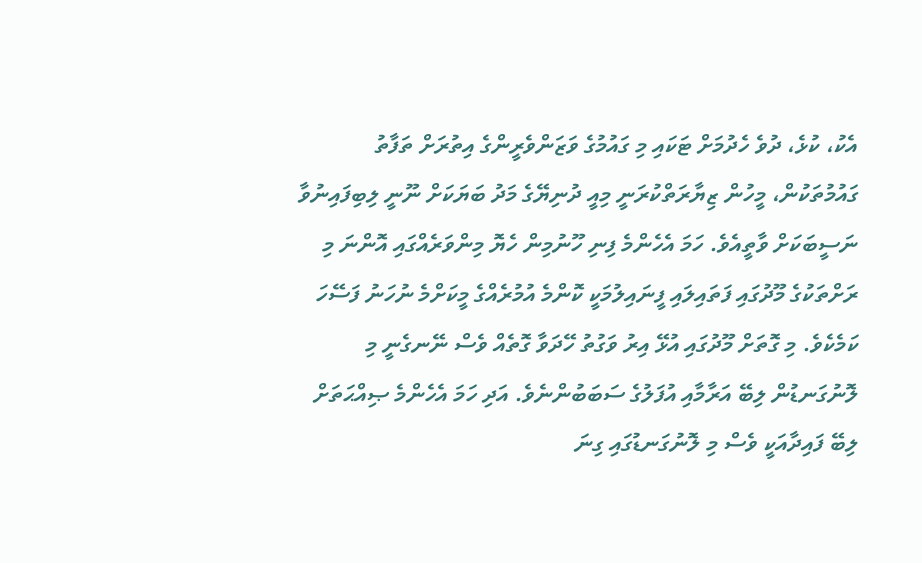އެކު، ކުޅެ، ދުވެ ހެދުމަށް ޓަކައި މި ގައުމުގެ ވަޒަންވެރީންގެ އިތުރަށް ތަފާތު ގައުމުތަކުން، މީހުން ޒިޔާރަތްކުރަނީ މިއީ ދުނިޔޭގެ މަދު ބަޔަކަށް ނޫނީ ލިބިފައިނުވާ ނަސީބަކަށް ވާތީއެވެ. ހަމަ އެހެންމެ ފިނި ހޫނުމިން ހެޔޮ މިންވަރެއްގައި އޮންނަ މި ރަށްތަކުގެ މޫދުގައި ފަތައިލައި ފީނައިލުމަކީ ކޮންމެ އުމުރެއްގެ މީކަށްމެ ނުހަނު ފަސޭހަ ކަމެކެވެ. މި ގޮތަށް މޫދުގައި އުޅޭ އިރު ވަގުތު ހޭދަވާ ގޮތެއް ވެސް ނޭނގެނީ މި ލޮނުގަނޑުން ލިބޭ އަރާމާއި އުފަލުގެ ސަބަބުންނެވެ. އަދި ހަމަ އެހެންމެ ޞިއްޙަތަށް ލިބޭ ފައިދާއަކީ ވެސް މި ލޮނުގަނޑުގައި ގިނަ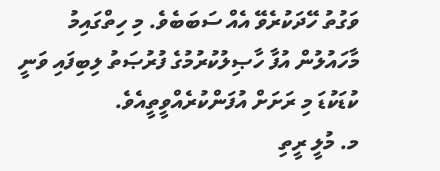ވަގުތު ހޭދަކުރެވޭ އެއް ސަބަބެވެ. މި ހިތްގައިމު މާހައުލުން އުފާ ހާޞިލުކުރުމުގެ ފުރުޞަތު ލިބިފައި ވަނީ ކުޑަކުޑަ މި ރަށަށް އުފަންކުރެއްވީތީއެވެ.
މ. މުލީ ރީތި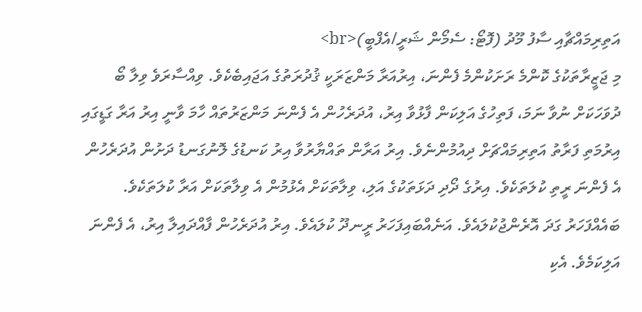އަތިރިމައްޗާއި ސާފު މޫދު (ފޮޓޯ: ސެމޯން ޝަރީ/އެފްބީ)<br>
މި ޖަޒީރާތަކުގެ ކޮންމެ ރަށަކުންމެ ފެންނަ، އިރުއަރާ މަންޒަރަކީ ޤުދުރަތުގެ އަޖައިބެކެވެ. ވިއްސާރަވެ ވިލާ ބޯ ދުވަހަކަށް ނުވާ ނަމަ، ފަތިހުގެ އަލިކަން ފާޅުވާ އިރު، އުދަރެހުން އެ ފެންނަ މަންޒަރުތައް ހާމަ ވާނީ އިރު އަރާ ގަޑީގައި އިރުމަތި ފަރާތު އަތިރިމައްޗަށް ދިއުމުންނެވެ. އިރު އަރާން ތައްޔާރުވާ އިރު ކަނޑުގެ ލޮނުގަނޑު ދަށުން އުދަރެހުން އެ ފެންނަ ރީތި ކުލަތަކެވެ. އިރުގެ ދޯދި ދަޅަތަކުގެ އަލި، ވިލާތަކަށް އެޅުމުން އެ ވިލާތަކަށް އަރާ ކުލަތަކެވެ. ބައެއްފަހަރު ގަދަ އޮރެންޖުކުލައެވެ. އަނެއްބައިފަހަރު ރީނދޫ ކުލައެވެ. އިރު އުދަރެހުން ފާއްދައިލާ އިރު، އެ ފެންނަ އަލިކަމެވެ. އެކި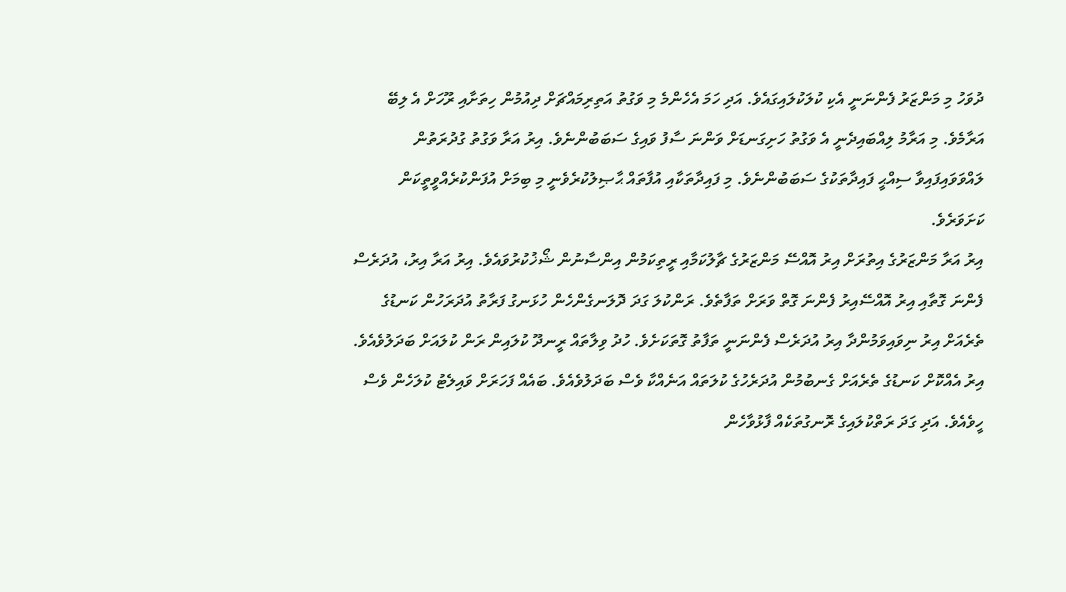ދުވަހު މި މަންޒަރު ފެންނަނީ އެކި ކުލަކުލައިގައެވެ. އަދި ހަމަ އެހެންމެ މި ވަގުތު އަތިރިމައްޗަށް ދިއުމުން ހިތަށާއި ރޫހަށް އެ ލިބޭ އަރާމެވެ. މި އަރާމު ލިއްބައިދެނީ އެ ވަގުތު ހަށިގަނޑަށް ވަންނަ ސާފު ވައިގެ ސަބަބުންނެވެ. އިރު އަރާ ވަގުތު ގުދުރަތުން ލައްވަވައިފައިވާ ސިއްޙީ ފައިދާތަކުގެ ސަބަބުންނެވެ. މި ފައިދާތަކާއި އުފާތައް ޙާޞިލުކުރެވެނީ މި ބިމަށް އުފަންކުރެއްވީތީކަން ކަށަވަރެވެ.
އިރު އަރާ މަންޒަރުގެ އިތުރަށް އިރު އޮއްސޭ މަންޒަރުގެ ޗާލުކަމާއި ރީތިކަމުން އިންސާނުން ޝޯޚުކުރުވައެވެ. އިރު އަރާ އިރު، އުދަރެސް ފެންނަ ގޮތާއި އިރު އޮއްސޭއިރު ފެންނަ ގޮތް ވަރަށް ތަފާތެވެ. ރަންކުލަ ގަދަ ދޮލަނގެންހެން ހުޅަނގު ފަރާތު އުދަރަހުން ކަނޑުގެ ތެރެއަށް އިރު ނިވައިވަމުންދާ އިރު އުދަރެސް ފެންނަނީ ތަފާތު ގޮތަކަށެވެ. ހުދު ވިލާތައް ރީނދޫ ކުލައިން ރަން ކުލައަށް ބަދަލުވެއެވެ. އިރު އެއްކޮށް ކަނޑުގެ ތެރެއަށް ގެނބުމުން އުދަރެހުގެ ކުލަތައް އަނެއްކާ ވެސް ބަދަލުވެއެވެ. ބައެއް ފަހަރަށް ވައިލެޓު ކުލަހެން ވެސް ހީވެއެވެ. އަދި ގަދަ ރަތްކުލައިގެ ރޮނގުތަކެއް ފާޅުވާހެން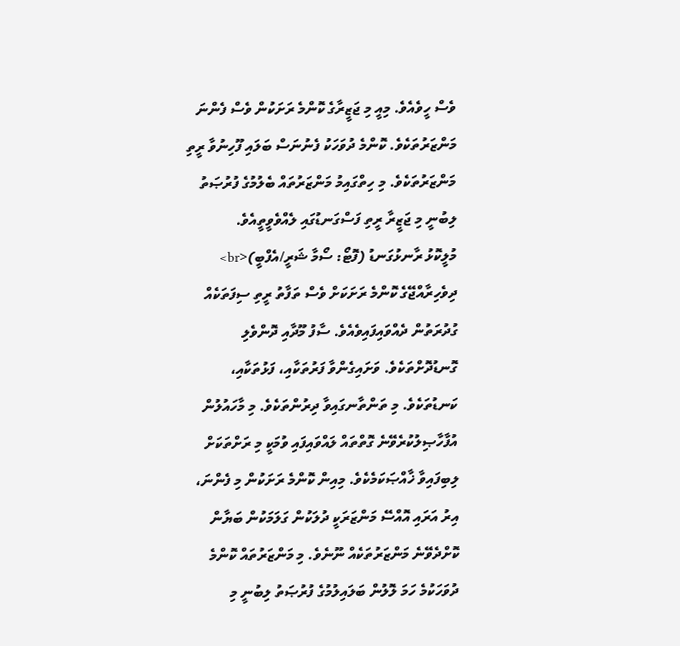ވެސް ހީވެއެވެ. މިއީ މި ޖަޒީރާގެ ކޮންމެ ރަށަކުން ވެސް ފެންނަ މަންޒަރުތަކެވެ. ކޮންމެ ދުވަހަކު ފެނުނަސް ބަލައި ފޫހިނުވާ ރީތި މަންޒަރުތަކެވެ. މި ހިތްގައިމު މަންޒަރުތައް ބެލުމުގެ ފުރުޞަތު ލިބުނީ މި ޖަޒީރާ ރީތި ފަސްގަނޑުގައި ލެއްވެވީތީއެވެ.
މުލީކޮޅު ރާނޅުގަނޑު (ފޮޓޯ: ސޯމާ ޝަރީ/އެފްބީ)<br>
ދިވެހިރާއްޖޭގެ ކޮންމެ ރަށަކަށް ވެސް ތަފާތު ރީތި ސިފަތަކެއް ގުދުރަތުން ދެއްވައިފައިވެއެވެ. ސާފު މޫދާއި ދޮންވެލި ގޮނޑުދޮށްތަކެވެ. ވަށައިގެންވާ ފަރުތަކާއި، ފަޅުތަކާއި، ކަނޑުތަކެވެ. މި ތަންތާނގައިވާ ދިރުންތަކެވެ. މި މާހައުލުން އުފާހާޞިލުކުރެވޭނެ ގޮތްތައް ލައްވައިފައި ވުމަކީ މި ރަށްތަކަށް ލިބިފައިވާ ޚާއްޞަކަމެކެވެ. މިއިން ކޮންމެ ރަށަކުން މި ފެންނަ، އިރު އަރައި އޮއްސޭ މަންޒަރަކީ ދުލަކުން ގަލަމަކުން ބަޔާން ކޮށްދެވޭނެ މަންޒަރުތަކެއް ނޫނެވެ. މި މަންޒަރުތައް ކޮންމެ ދުވަހަކުމެ ހަމަ ލޮލުން ބަލައިލުމުގެ ފުރުޞަތު ލިބުނީ މި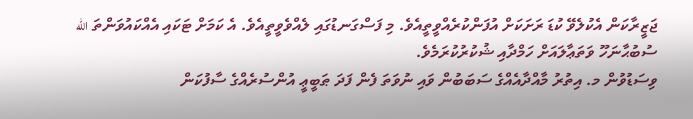ޖަޒީރާކަން އެކުލެވޭ ކުޑަ ރަށަކަށް އުފަންކުރެއްވީތީއެވެ. މި ފަސްގަނޑުގައި ލެއްވެވީތީއެވެ. އެ ކަމަށް ޓަކައި އެއްކައުވަންތަ الله ސުބުޙާނަހޫ ވަތަޢާލައަށް ހަމްދާއި ޝުކުރުކުރަމެވެ.
ވިސަޑުވުން މ. އިތުރު މާއްދާއެއްގެ ސަބަބުން ވައި ނުވަތަ ފެން ފަދަ ޠަބީޢީ އުންސުރެއްގެ ސާފުކަން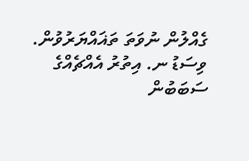ގެއްލުން ނުވަތަ ތަޣައްޔަރުވުން.
ވިސަޑު ނ. އިތުރު އެއްޗެއްގެ ސަބަބުން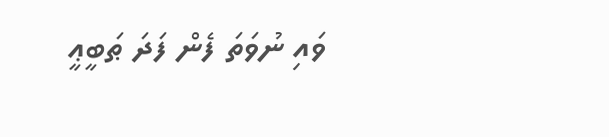ވައި ނުވަތަ ފެން ފަދަ ޠަބީޢީ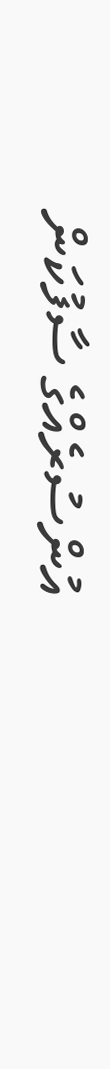އުންސުރެއްގެ ސާފުކަން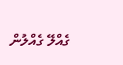ގެއްލޭ ގެއްލުން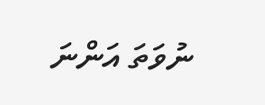ނުވަތަ އަންނަ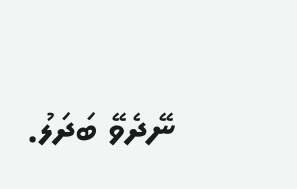ނޭދެވޭ ބަދަލު.